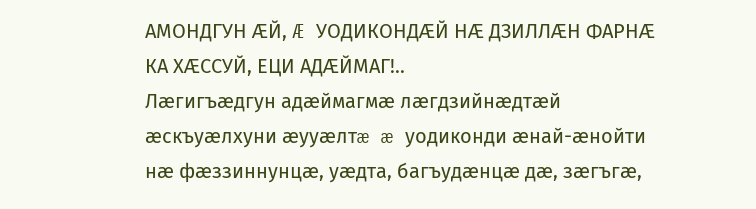АМОНДГУН ÆЙ, Æ УОДИКОНДÆЙ НÆ ДЗИЛЛÆН ФАРНÆ КА ХÆССУЙ, ЕЦИ АДÆЙМАГ!..
Лæгигъæдгун адæймагмæ лæгдзийнæдтæй æскъуæлхуни æууæлтæ æ уодиконди æнай-æнойти нæ фæззиннунцæ, уæдта, багъудæнцæ дæ, зæгъгæ,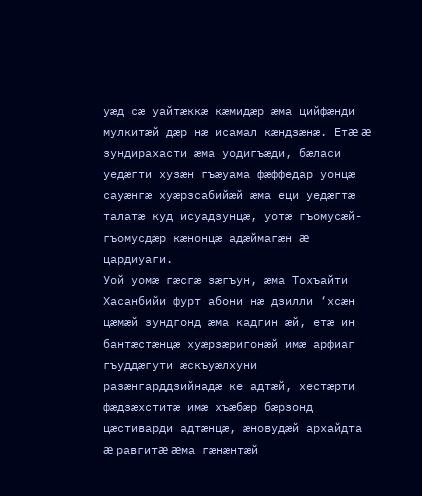уæд сæ уайтæккæ кæмидæр æма цийфæнди мулкитæй дæр нæ исамал кæндзæнæ. Етæ æ зундирахасти æма уодигъæди, бæласи уедæгти хузæн гъæуама фæффедар уонцæ сауæнгæ хуæрзсабийæй æма еци уедæгтæ талатæ куд исуадзунцæ, уотæ гъомусæй-гъомусдæр кæнонцæ адæймагæн æ цардиуаги.
Уой уомæ гæсгæ зæгъун, æма Тохъайти Хасанбийи фурт абони нæ дзилли ‘хсæн цæмæй зундгонд æма кадгин æй, етæ ин бантæстæнцæ хуæрзæригонæй имæ арфиаг гъуддæгути æскъуæлхуни разæнгарддзийнадæ ке адтæй, хестæрти фæдзæхститæ имæ хъæбæр бæрзонд цæстиварди адтæнцæ, æновудæй архайдта æ равгитæ æма гæнæнтæй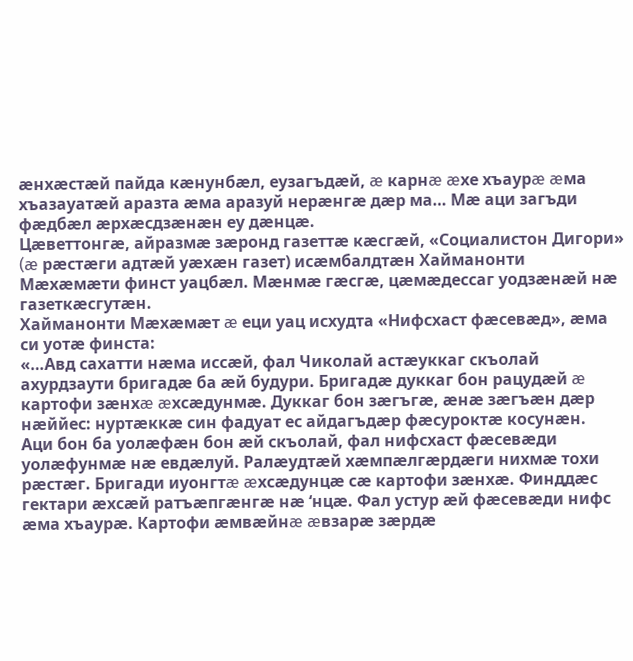æнхæстæй пайда кæнунбæл, еузагъдæй, æ карнæ æхе хъаурæ æма хъазауатæй аразта æма аразуй нерæнгæ дæр ма… Мæ аци загъди фæдбæл æрхæсдзæнæн еу дæнцæ.
Цæветтонгæ, айразмæ зæронд газеттæ кæсгæй, «Социалистон Дигори» (æ рæстæги адтæй уæхæн газет) исæмбалдтæн Хайманонти Мæхæмæти финст уацбæл. Мæнмæ гæсгæ, цæмæдессаг уодзæнæй нæ газеткæсгутæн.
Хайманонти Мæхæмæт æ еци уац исхудта «Нифсхаст фæсевæд», æма си уотæ финста:
«…Авд сахатти нæма иссæй, фал Чиколай астæуккаг скъолай ахурдзаути бригадæ ба æй будури. Бригадæ дуккаг бон рацудæй æ картофи зæнхæ æхсæдунмæ. Дуккаг бон зæгъгæ, æнæ зæгъæн дæр нæййес: нуртæккæ син фадуат ес айдагъдæр фæсуроктæ косунæн.
Аци бон ба уолæфæн бон æй скъолай, фал нифсхаст фæсевæди уолæфунмæ нæ евдæлуй. Ралæудтæй хæмпæлгæрдæги нихмæ тохи рæстæг. Бригади иуонгтæ æхсæдунцæ сæ картофи зæнхæ. Финддæс гектари æхсæй ратъæпгæнгæ нæ ‘нцæ. Фал устур æй фæсевæди нифс æма хъаурæ. Картофи æмвæйнæ æвзарæ зæрдæ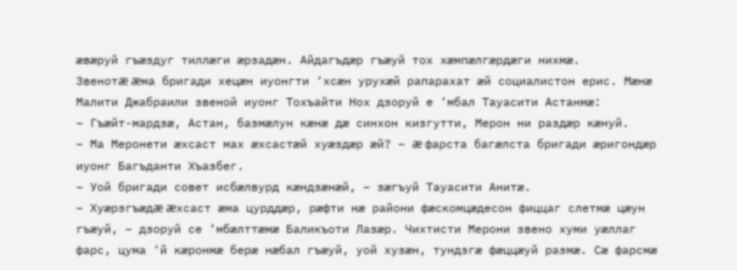æвæруй гъæздуг тиллæги æрзадæн. Айдагъдæр гъæуй тох хæмпæлгæрдæги нихмæ.
Звенотæ æма бригади хецæн иуонгти ‘хсæн урухæй рапарахат æй социалистон ерис. Мæнæ Малити Джабраили звеной иуонг Тохъайти Нох дзоруй е ‘мбал Тауасити Астанмæ:
– Гъæйт-мардзæ, Астан, базмæлун кæнæ дæ синхон кизгутти, Мерон ни раздæр кæнуй.
– Ма Меронети æхсаст мах æхсастæй хуæздæр æй? – æ фарста багæлста бригади æригондæр иуонг Багъданти Хъазбег.
– Уой бригади совет исбæлвурд кæндзæнæй, – зæгъуй Тауасити Анитæ.
– Хуæрзгъæдæ æхсаст æма цурддæр, рæфти нæ райони фæскомцæдесон фиццаг слетмæ цæун гъæуй, – дзоруй се ‘мбæлттæмæ Баликъоти Лазæр. Чихтисти Мерони звено хуми уæллаг фарс, цума ‘й кæронмæ берæ нæбал гъæуй, уой хузæн, тундзгæ фæццæуй размæ. Сæ фарсмæ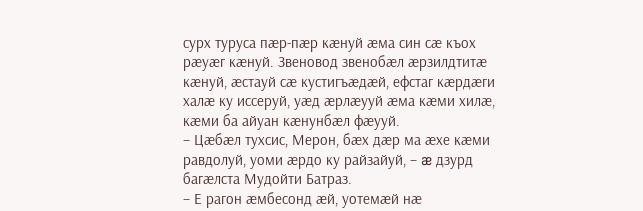сурх туруса пæр-пæр кæнуй æма син сæ къох рæуæг кæнуй. Звеновод звенобæл æрзилдтитæ кæнуй, æстауй сæ кустигъæдæй, ефстаг кæрдæги халæ ку иссеруй, уæд æрлæууй æма кæми хилæ, кæми ба айуан кæнунбæл фæууй.
– Цæбæл тухсис, Мерон, бæх дæр ма æхе кæми равдолуй, уоми æрдо ку райзайуй, – æ дзурд багæлста Мудойти Батраз.
– Е рагон æмбесонд æй, уотемæй нæ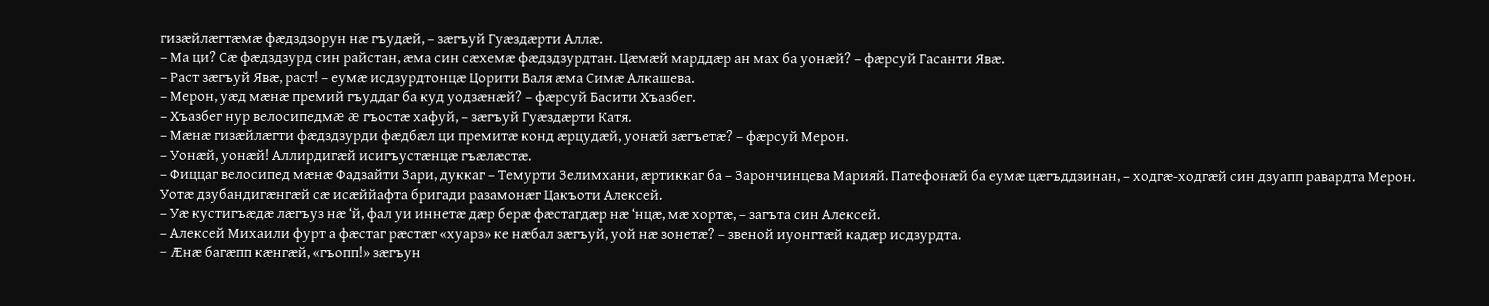гизæйлæгтæмæ фæдздзорун нæ гъудæй, – зæгъуй Гуæздæрти Аллæ.
– Ма ци? Сæ фæдздзурд син райстан, æма син сæхемæ фæдздзурдтан. Цæмæй марддæр ан мах ба уонæй? – фæрсуй Гасанти Явæ.
– Раст зæгъуй Явæ, раст! – еумæ исдзурдтонцæ Цорити Валя æма Симæ Алкашева.
– Мерон, уæд мæнæ премий гъуддаг ба куд уодзæнæй? – фæрсуй Басити Хъазбег.
– Хъазбег нур велосипедмæ æ гъостæ хафуй, – зæгъуй Гуæздæрти Катя.
– Мæнæ гизæйлæгти фæдздзурди фæдбæл ци премитæ конд æрцудæй, уонæй зæгъетæ? – фæрсуй Мерон.
– Уонæй, уонæй! Аллирдигæй исигъустæнцæ гъæлæстæ.
– Фиццаг велосипед мæнæ Фадзайти Зари, дуккаг – Темурти Зелимхани, æртиккаг ба – Зарончинцева Марияй. Патефонæй ба еумæ цæгъддзинан, – ходгæ-ходгæй син дзуапп равардта Мерон.
Уотæ дзубандигæнгæй сæ исæййафта бригади разамонæг Цакъоти Алексей.
– Уæ кустигъæдæ лæгъуз нæ ‘й, фал уи иннетæ дæр берæ фæстагдæр нæ ‘нцæ, мæ хортæ, – загъта син Алексей.
– Алексей Михаили фурт а фæстаг рæстæг «хуарз» ке нæбал зæгъуй, уой нæ зонетæ? – звеной иуонгтæй кадæр исдзурдта.
– Æнæ багæпп кæнгæй, «гъопп!» зæгъун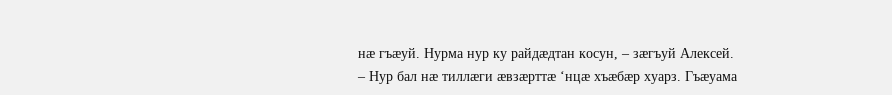нæ гъæуй. Нурма нур ку райдæдтан косун, – зæгъуй Алексей.
– Нур бал нæ тиллæги æвзæрттæ ‘нцæ хъæбæр хуарз. Гъæуама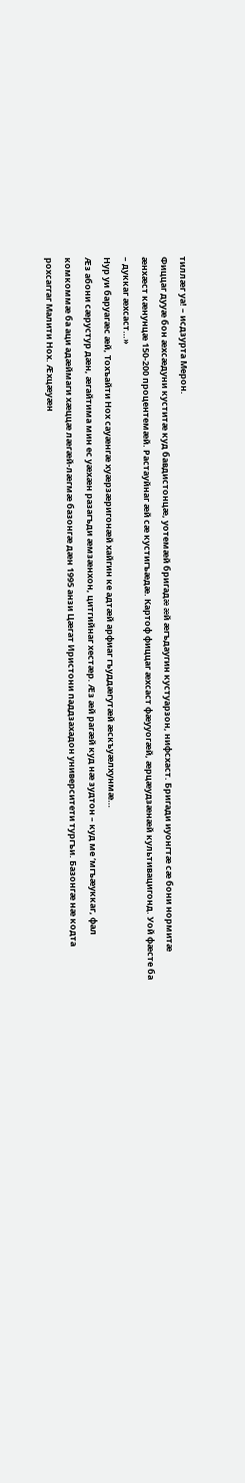тиллæг уа! – исдзурта Мерон.
Фиццаг дууæ бон æхсæдуни куститæ куд бавдистонцæ, уотемæй бригадæ æй æгъдаугин кустуарзон, нифсхаст. Бригади иуонгтæ сæ бони нормитæ æнхæст кæнунцæ 150-200 процентемæй. Растауйнаг æй сæ кустигъæдæ. Картоф фиццаг æхсаст фæууогæй, æрцæудзæнæй культивацигонд. Уой фæсте ба – дуккаг æхсаст…»
Нур уи баруагæс æй, Тохъайти Нох сауæнгæ хуæрзæригонæй хайгин ке адтæй арфиаг гъуддæгутæй æскъуæлхунмæ…
Æз абони сæрустур дæн, æгайтима мин ес уæхæн разагъди æмзæнхон, цитгийнаг хестæр. Æз æй рагæй куд нæ зудтон – куд ме ‘мгъæуккаг, фал комкоммæ ба аци адæймаги хæццæ лæгæй-лæгмæ базонгæ дæн 1995 анзи Цæгат Иристони паддзахадон университети тургъи. Базонгæ нæ кодта рохсаггаг Малити Нох. Æхцæуæн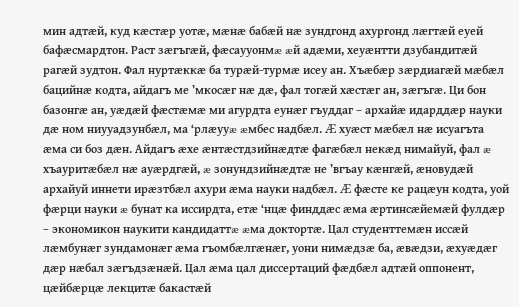мин адтæй, куд кæстæр уотæ, мæнæ бабæй нæ зундгонд ахургонд лæгтæй еуей бафæсмардтон. Раст зæгъгæй, фæсаууонмæ æй адæми, хеуæнтти дзубандитæй рагæй зудтон. Фал нуртæккæ ба турæй-турмæ исеу ан. Хъæбæр зæрдиагæй мæбæл бацийнæ кодта, айдагъ ме ’мкосæг нæ дæ, фал тогæй хæстæг ан, зæгъгæ. Ци бон базонгæ ан, уæдæй фæстæмæ ми агурдта еунæг гъуддаг – архайæ идарддæр науки дæ ном ниууадзунбæл, ма ‘рлæууæ æмбес надбæл. Æ хуæст мæбæл нæ исуагъта æма си боз дæн. Айдагъ æхе æнтæстдзийнæдтæ фагæбæл некæд нимайуй, фал æ хъауритæбæл нæ ауæрдгæй, æ зонундзийнæдтæ не ’вгъау кæнгæй, æновудæй архайуй иннети ирæзтбæл ахури æма науки надбæл. Æ фæсте ке рацæун кодта, уой фæрци науки æ бунат ка иссирдта, етæ ‘нцæ финддæс æма æртинсæйемæй фулдæр – экономикон наукити кандидаттæ æма доктортæ. Цал студенттемæн иссæй лæмбунæг зундамонæг æма гъомбæлгæнæг, уони нимæдзæ ба, æвæдзи, æхуæдæг дæр нæбал зæгъдзæнæй. Цал æма цал диссертаций фæдбæл адтæй оппонент, цæйбæрцæ лекцитæ бакастæй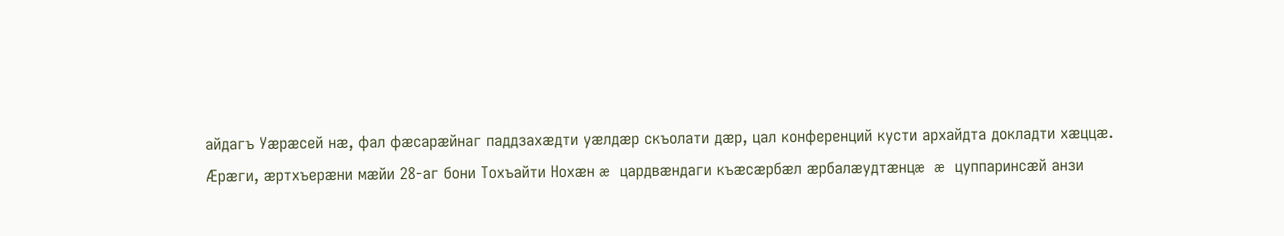айдагъ Уæрæсей нæ, фал фæсарæйнаг паддзахæдти уæлдæр скъолати дæр, цал конференций кусти архайдта докладти хæццæ.
Æрæги, æртхъерæни мæйи 28-аг бони Тохъайти Нохæн æ цардвæндаги къæсæрбæл æрбалæудтæнцæ æ цуппаринсæй анзи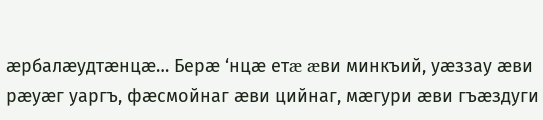æрбалæудтæнцæ… Берæ ‘нцæ етæ æви минкъий, уæззау æви рæуæг уаргъ, фæсмойнаг æви цийнаг, мæгури æви гъæздуги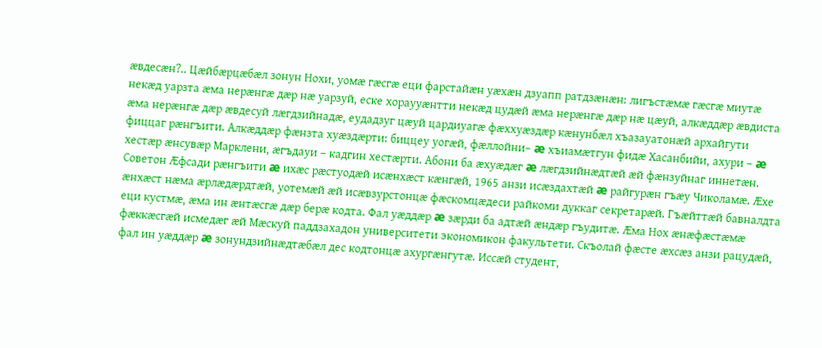æвдесæн?.. Цæйбæрцæбæл зонун Нохи, уомæ гæсгæ еци фарстайæн уæхæн дзуапп ратдзæнæн: лигъстæмæ гæсгæ миутæ некæд уарзта æма нерæнгæ дæр нæ уарзуй, еске хораууæнтти некæд цудæй æма нерæнгæ дæр нæ цæуй, алкæддæр æвдиста æма нерæнгæ дæр æвдесуй лæгдзийнадæ, еудадзуг цæуй цардиуагæ фæххуæздæр кæнунбæл хъазауатонæй архайгути фиццаг рæнгъити. Алкæддæр фæнзта хуæздæрти: биццеу уогæй, фæллойни– æ хъиамæтгун фидæ Хасанбийи, ахури – æ хестæр æнсувæр Марклени, æгъдауи – кадгин хестæрти. Абони ба æхуæдæг æ лæгдзийнæдтæй æй фæнзуйнаг иннетæн.
Советон Æфсади рæнгъити æ ихæс рæстуодæй исæнхæст кæнгæй, 1965 анзи исæздахтæй æ райгурæн гъæу Чиколамæ. Æхе æнхæст нæма æрлæдæрдтæй, уотемæй æй исæвзурстонцæ фæскомцæдеси райкоми дуккаг секретарæй. Гъæйттæй бавналдта еци кустмæ, æма ин æнтæсгæ дæр берæ кодта. Фал уæддæр æ зæрди ба адтæй æндæр гъудитæ. Æма Нох æнæфæстæмæ фæккæсгæй исмедæг æй Мæскуй паддзахадон университети экономикон факультети. Скъолай фæсте æхсæз анзи рацудæй, фал ин уæддæр æ зонундзийнæдтæбæл дес кодтонцæ ахургæнгутæ. Иссæй студент,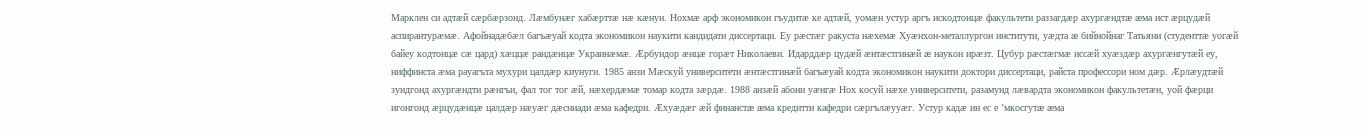Марклен си адтæй сæрбæрзонд. Лæмбунæг хабæрттæ нæ кæнун. Нохмæ арф экономикон гъудитæ ке адтæй, уомæн устур аргъ искодтонцæ факультети раззагдæр ахургæндтæ æма ист æрцудæй аспирантурæмæ. Афойнадæбæл багъæуай кодта экономикон наукити кандидати диссертаци. Еу рæстæг ракуста нæхемæ Хуæнхон-металлургон институти, уæдта æ бийнойнаг Татьяни (студенттæ уогæй байеу кодтонцæ сæ цард) хæццæ рандæнцæ Украинæмæ. Æрбундор æнцæ горæт Николаеви. Идарддæр цудæй æнтæстгинæй æ наукон ирæзт. Цубур рæстæгмæ иссæй хуæздæр ахургæнгутæй еу, ниффинста æма рауагъта мухури цалдæр киунуги. 1985 анзи Мæскуй университети æнтæстгинæй багъæуай кодта экономикон наукити доктори диссертаци, райста профессори ном дæр. Æрлæудтæй зундгонд ахургæндти рæнгъи, фал тог тог æй, нæхердæмæ томар кодта зæрдæ. 1988 анзæй абони уæнгæ Нох косуй нæхе университети, разамунд лæвардта экономикон факультетæн, уой фæрци игонгонд æрцудæнцæ цалдæр нæуæг дæсниади æма кафедри. Æхуæдæг æй финанстæ æма кредитти кафедри сæргълæууæг. Устур кадæ ин ес е ’мкосгутæ æма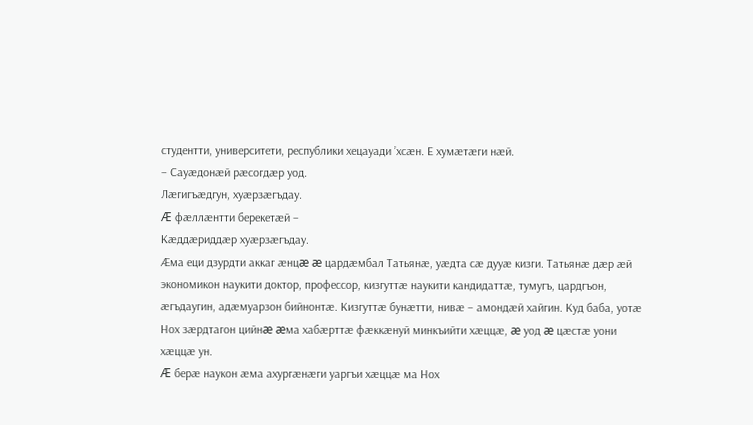студентти, университети, республики хецауади ’хсæн. Е хумæтæги нæй.
– Сауæдонæй рæсогдæр уод.
Лæгигъæдгун, хуæрзæгъдау.
Æ фæллæнтти берекетæй –
Кæддæриддæр хуæрзæгъдау.
Æма еци дзурдти аккаг æнцæ æ цардæмбал Татьянæ, уæдта сæ дууæ кизги. Татьянæ дæр æй экономикон наукити доктор, профессор, кизгуттæ наукити кандидаттæ, тумугъ, цардгъон, æгъдаугин, адæмуарзон бийнонтæ. Кизгуттæ бунæтти, нивæ – амондæй хайгин. Куд баба, уотæ Нох зæрдтагон цийнæ æма хабæрттæ фæккæнуй минкъийти хæццæ, æ уод æ цæстæ уони хæццæ ун.
Æ берæ наукон æма ахургæнæги уаргъи хæццæ ма Нох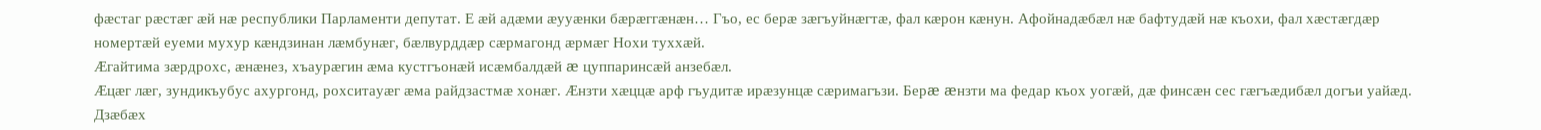фæстаг рæстæг æй нæ республики Парламенти депутат. Е æй адæми æууæнки бæрæггæнæн… Гъо, ес берæ зæгъуйнæгтæ, фал кæрон кæнун. Афойнадæбæл нæ бафтудæй нæ къохи, фал хæстæгдæр номертæй еуеми мухур кæндзинан лæмбунæг, бæлвурддæр сæрмагонд æрмæг Нохи туххæй.
Æгайтима зæрдрохс, æнæнез, хъаурæгин æма кустгъонæй исæмбалдæй æ цуппаринсæй анзебæл.
Æцæг лæг, зундикъубус ахургонд, рохситауæг æма райдзастмæ хонæг. Æнзти хæццæ арф гъудитæ ирæзунцæ сæримагъзи. Берæ æнзти ма федар къох уогæй, дæ финсæн сес гæгъæдибæл догъи уайæд. Дзæбæх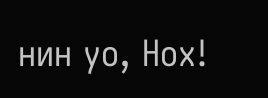нин уо, Нох!